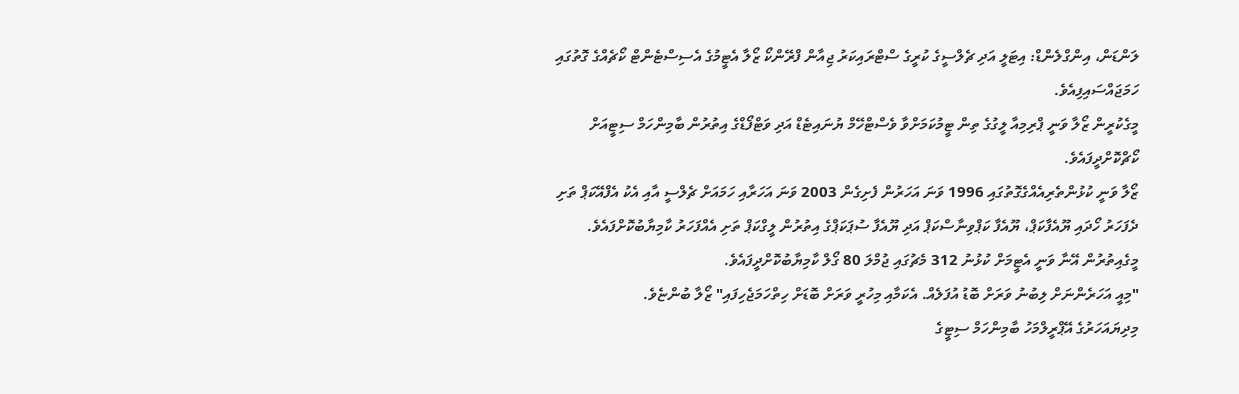ލަންޑަން، އިންގްލެންޑް: އިޓަލީ އަދި ޗެލްސީގެ ކުރީގެ ސްޓްރައިކަރު ޖިއާން ފްރޭންކޯ ޒޯލާ އެޓީމުގެ އެސިސްޓެންޓް ކޯޗެއްގެ ގޮތުގައި ހަމަޖައްސައިފިއެވެ.
މީގެކުރީން ޒޯލާ ވަނީ ޕްރިމިއާ ލީގުގެ ތިން ޓީމުކަމަށްވާ ވެސްޓްހޭމް ޔުނައިޓެޑް އަދި ވަޓްފޯޑްގެ އިތުރުން ބާމިންހަމް ސިޓީއަށް ކޯޗްކޮށްދީފައެވެ.
ޒޯލާ ވަނީ ކުޅުންތެރިއެއްގެގޮތުގައި 1996 ވަނަ އަހަރުން ފެށިގެން 2003 ވަނަ އަހަރާއި ހަމައަށް ޗެލްސީ އާއި އެކު އެފްއޭކަޕް ތަށި ދެފަހަރު ހޯދައި ޔޫއެފާކަޕް، ޔޫއެފާ ކަޕްވިނާސްކަޕް އަދި ޔޫއެފާ ސުޕަކަޕްގެ އިތުރުން ލީގްކަޕް ތަށި އެއްފަހަރު ކާމިޔާބުކޮށްފައެވެ. މީގެއިތުރުން އޭނާ ވަނީ އެޓީމަށް ކުޅުނު 312 މެޗުގައި ޖުމްލަ 80 ގޯލް ކާމިޔާބުކޮށްދީފައެވެ.
"މިއީ އަހަރެންނަށް ލިބުނު ވަރަށް ބޮޑު އުފަލެއް. އެކަމާއި މިހުރީ ވަރަށް ބޮޑަށް ހިތްހަމަޖެހިފައި" ޒޯލާ ބުންޏެވެ.
މިދިޔައަހަރުގެ އޭޕްރީލްމަހު ބާމިންހަމް ސިޓީގެ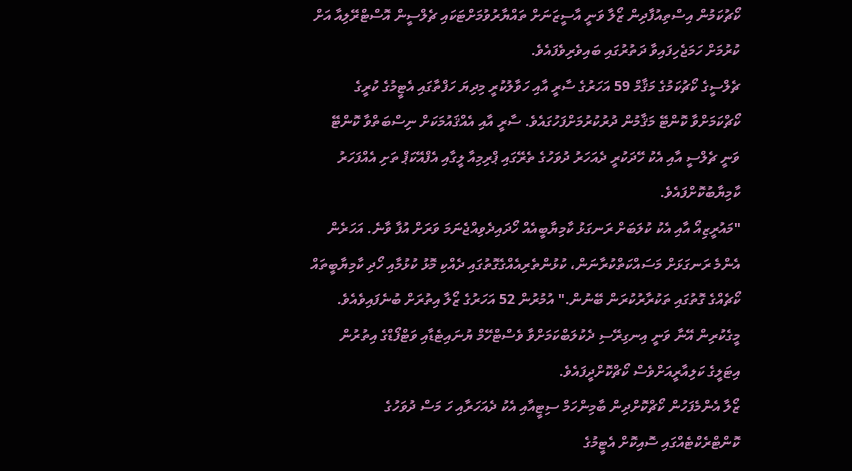ކޯޗުކަމުން އިސްތިއުފާދިން ޒޯލާ ވަނީ އާސީޒަނަށް ތައްޔާރުވުމަށްޓަކައި ޗެލްސީން އޮސްޓްރޭލިއާ އަށް ކުރުމަށް ހަމަޖެހިފައިވާ ދަތުރުގައި ބައިވެރިވެފައެވެ.
ޗެލްސީގެ ކޯޗުކަމުގެ މަޤާމް 59 އަހަރުގެ ސާރީ އާއި ހަވާލުކުރީ މިދިޔަ ހަފްތާގައި އެޓީމުގެ ކުރީގެ ކޯޗްކަމަށްވާ ކޮންޓޭ މަޤާމުން ދުރުކުރުމަށްފަހުގައެވެ. ސާރީ އާއި އެއްޤައުމަކަށް ނިސްބަތްވާ ކޮންޓޭ ވަނީ ޗެލްސީ އާއި އެކު ހޭދަކުރީ ދެއަހަރު ދުވަހުގެ ތެރޭގައި ޕްރިމިއާ ލީގާއި އެފްއޭކަޕް ތަށި އެއްފަހަރު ކާމިޔާބުކޮށްފައެވެ.
"މައުރީޒިއޯ އާއި އެކު ކުލަބަށް ރަނގަޅު ކާމިޔާބީއެއް ހޯދައިދެވިއްޖެނަމަ ވަރަށް އުފާ ވާނެ. އަހަރެން އެންމެ ރަނގަޅަށް މަސައްކަތްކުރާނަން، ކުޅުންތެރިއެއްގެގޮތުގައި ދެއްކި މޮޅު ކުޅުމާއި ހޯދި ކާމިޔާބީތައް ކޯޗެއްގެ ގޮތުގައި ތަކުރާރުކުރަން ބޭނުން." އުމުރުން 52 އަހަރުގެ ޒޯލާ އިތުރަށް ބުނެފައިވެއެވެ.
މީގެކުރިން އޭނާ ވަނީ އިނގިރޭސި ދެކުލަބްކަމަށްވާ ވެސްޓްހޭމް ޔުނައިޓެޑާއި ވަޓްފޯޑްގެ އިތުރުން އިޓަލީގެ ކަލިއާރީއަށްވެސް ކޯޗްކޮށްދީފައެވެ.
ޒޯލާ އެންމެފަހުން ކޯޗްކޮށްދިން ބާމިންހަމް ސިޓީއާއި އެކު ދެއަހަރާއި ހަ މަސް ދުވަހުގެ ކޮންޓްރެކްޓެއްގައި ސޮއިކޮށް އެޓީމުގެ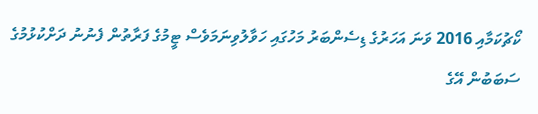ކޯޗުކަމާއި 2016 ވަނަ އަހަރުގެ ޑިސެންބަރު މަހުގައި ހަވާލުވިނަމަވެސް ޓީމުގެ ފަރާތުން ފެނުނު ދަށްކުޅުމުގެ ސަބަބުން އޭގެ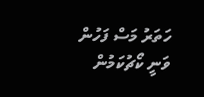ހަތަރު މަސް ފަހުން ވަނީ ކޯޗުކަމުން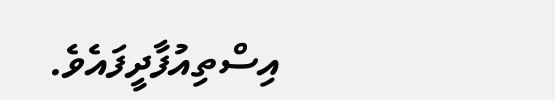އިސްތިއުފާދީފައެވެ.